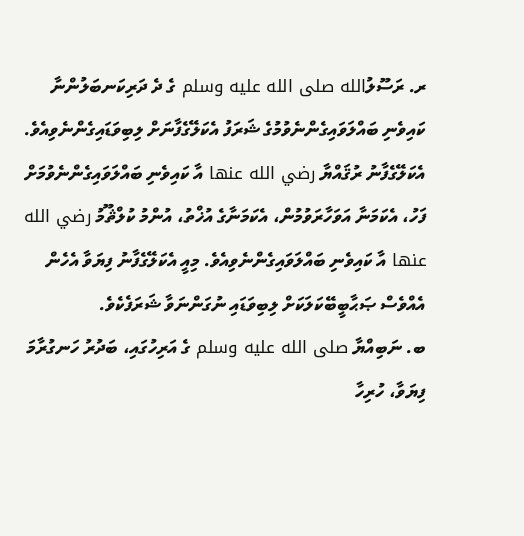ރ. ރަސޫލުالله صلى الله عليه وسلم ގެ ދެ ދަރިކަނބަލުންނާ ކައިވެނި ބައްލަވައިގެންނެވުމުގެ ޝަރަފު އެކަލޭގެފާނަށް ލިބިވަޑައިގެންނެވިއެވެ. އެކަލޭގެފާނު ރުޤައްޔާ رضي الله عنها އާ ކައިވެނި ބައްލަވައިގެންނެވުމަށް ފަހު، އެކަމަނާ އަވަހާރަވުމުން، އެކަމަނާގެ އުޚްތު، އުންމު ކުލްޘޫމު رضي الله عنها އާ ކައިވެނި ބައްލަވައިގެންނެވިއެވެ. މިއީ އެކަލޭގެފާނު ފިޔަވާ އެހެން އެއްވެސް ޞަޙާބީބޭކަލަކަށް ލިބިވަޑައި ނުގަންނަވާ ޝަރަފެކެވެ.
ބ. ނަބިއްޔާ صلى الله عليه وسلم ގެ އަރިހުގައި، ބަދުރު ހަނގުރާމަ ފިޔަވާ، ހުރިހާ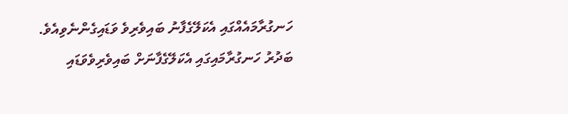ހަނގުރާމައެއްގައި އެކަލޭގެފާނު ބައިވެރިވެ ވަޑައިގެންނެވިއެވެ. ބަދުރު ހަނގުރާމައިގައި އެކަލޭގެފާނަށް ބައިވެރިވެވަޑައި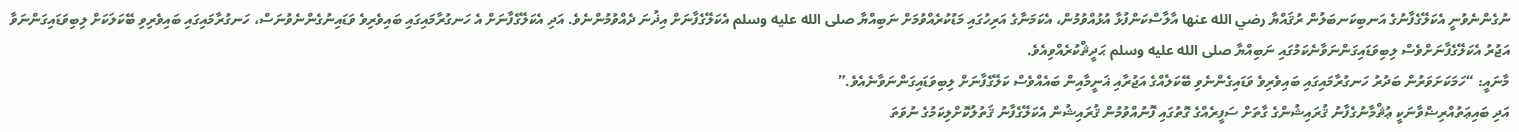ނުގެންނެވުނީ އެކަލޭގެފާނުގެ އަނބިކަނބަލުން ރުޤައްޔާ رضي الله عنها އާލާސްކަންފުޅާ އުޅުއްވުމުން، އެކަމަނާގެ އަރިހުގައި މަޑުކުރެއްވުމަށް ނަބިއްޔާ صلى الله عليه وسلم އެކަލޭގެފާނަށް އިޛުނަ ދެއްވުމުންނެވެ. އަދި އެކަލޭގެފާނަށް އެ ހަނގުރާމައިގައި ބައިވެރިވެ ވަޑައިނުގެންނެވުނަސް، ހަނގުރާމައިގައި ބައިވެރިވި ބޭކަލަކަށް ލިބިވަޑައިގަންނަވާ އަޖުރު އެކަލޭގެފާނަށްވެސް ލިބިވަޑައިގަންނަވާނެކަމުގައި ނަބިއްޔާ صلى الله عليه وسلم ޙަދީޘްކުރެއްވިއެވެ.
މާނައީ: “ހަމަކަށަވަރުން ބަދުރު ހަނގުރާމައިގައި ބައިވެރިވެ ވަޑައިގެންނެވި ބޭކަލެއްގެ އަޖުރާއި ޣަނީމާއިން ބައެއްވެސް ކަލޭގެފާނަށް ލިބިވަޑައިގަންނަވާނެއެވެ.”
އަދި ބައިޢަތުއްރިޟްވާނަކީ ޢުޘްމާނުގެފާނު ޤުރައިޝުންގެ ގާތަށް ސަފީރެއްގެ ގޮތުގައި ފޮނުއްވުމުން ޤުރައިޝުން އެކަލޭގެފާނު ޤަތުލުކޮށްލިކަމުގެ ނުވަތަ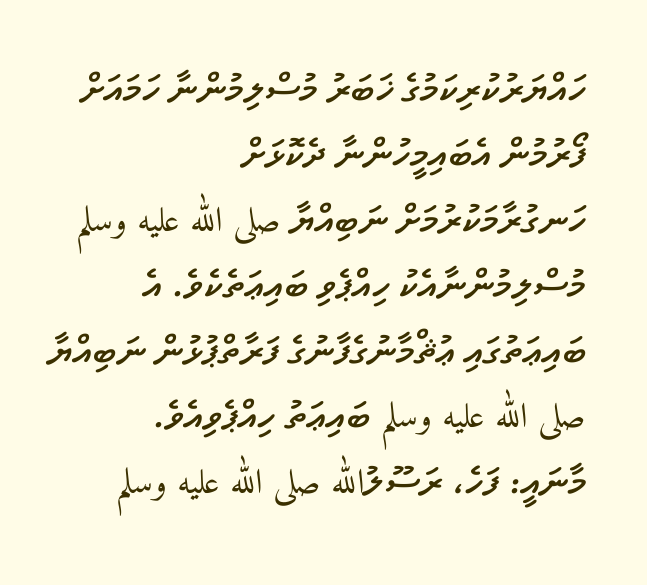ހައްޔަރުކުރިކަމުގެ ޚަބަރު މުސްލިމުންނާ ހަމައަށް ފޯރުމުން އެބައިމީހުންނާ ދެކޮޅަށް ހަނގުރާމަކުރުމަށް ނަބިއްޔާ صلى الله عليه وسلم މުސްލިމުންނާއެކު ހިއްޕެވި ބައިޢަތެކެވެ. އެ ބައިޢަތުގައި ޢުޘްމާނުގެފާނުގެ ފަރާތްޕުޅުން ނަބިއްޔާ صلى الله عليه وسلم ބައިޢަތު ހިއްޕެވިއެވެ.
މާނައީ: ފަހެ، ރަސޫލުالله صلى الله عليه وسلم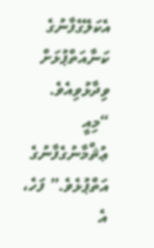އެކަލޭގެފާނުގެ ކަނާއަތްޕުޅަށް ވިދާޅުވިއެވެ. “މިއީ ޢުޘްމާނުގެފާނުގެ އަތްޕުޅެވެ.” ފަހެ، އެ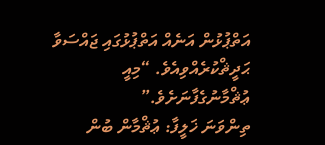އަތްޕުޅުން އަނެއް އަތްޕުޅުގައި ޖައްސަވާ ޙަދީޘްކުރެއްވިއެވެ. “މިއީ ޢުޘްމާނުގެފާނަށެވެ.”
ތިންވަނަ ޚަލީފާ: ޢުޘްމާން ބުން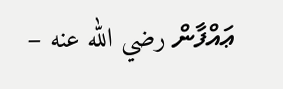ޢައްފާން رضي الله عنه –